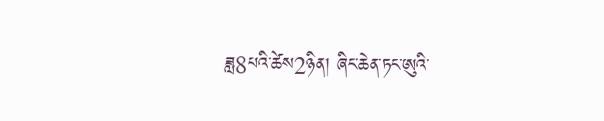ཟླ8པའི་ཚེས2ཉིན། ཞིང་ཆེན་ཏང་ཨུའི་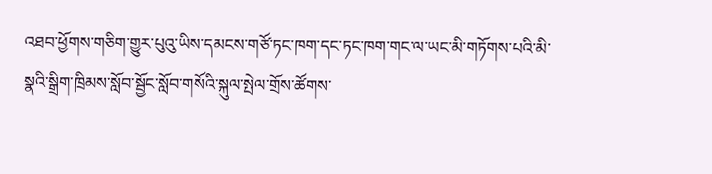འཐབ་ཕྱོགས་གཅིག་གྱུར་པུའུ་ཡིས་དམངས་གཙོ་ཏང་ཁག་དང་ཏང་ཁག་གང་ལ་ཡང་མི་གཏོགས་པའི་མི་སྣའི་སྒྲིག་ཁྲིམས་སློབ་སྦྱོང་སློབ་གསོའི་སྐུལ་སྤེལ་གྲོས་ཚོགས་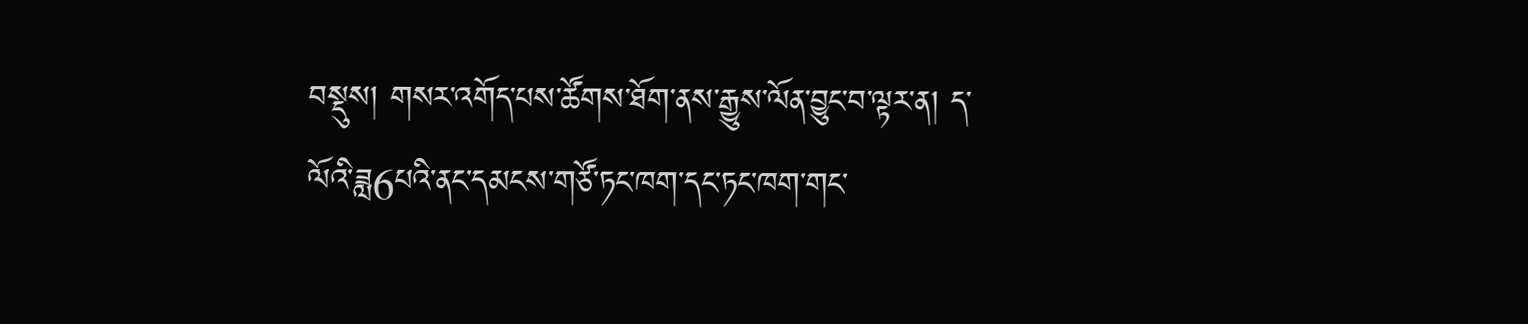བསྡུས། གསར་འགོད་པས་ཚོགས་ཐོག་ནས་རྒྱུས་ལོན་བྱུང་བ་ལྟར་ན། ད་ལོའི་ཟླ6པའི་ནང་དམངས་གཙོ་ཏང་ཁག་དང་ཏང་ཁག་གང་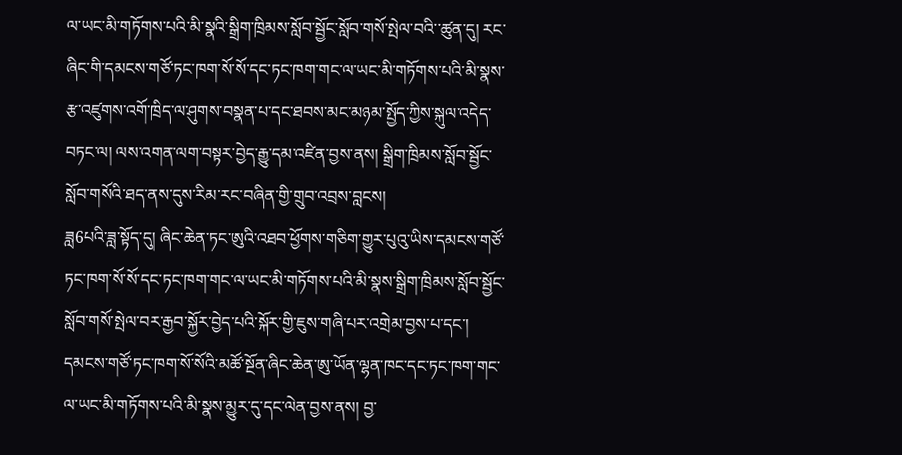ལ་ཡང་མི་གཏོགས་པའི་མི་སྣའི་སྒྲིག་ཁྲིམས་སློབ་སྦྱོང་སློབ་གསོ་སྤེལ་བའི་་ཚུན་དུ། རང་ཞིང་གི་དམངས་གཙོ་ཏང་ཁག་སོ་སོ་དང་ཏང་ཁག་གང་ལ་ཡང་མི་གཏོགས་པའི་མི་སྣས་རྩ་འཛུགས་འགོ་ཁྲིད་ལ་ཤུགས་བསྣན་པ་དང་ཐབས་མང་མཉམ་སྤྱོད་ཀྱིས་སྐུལ་འདེད་བཏང་ལ། ལས་འགན་ལག་བསྟར་བྱེད་རྒྱུ་དམ་འཛིན་བྱས་ནས། སྒྲིག་ཁྲིམས་སློབ་སྦྱོང་སློབ་གསོའི་ཐད་ནས་དུས་རིམ་རང་བཞིན་གྱི་གྲུབ་འབྲས་བླངས།
ཟླ6པའི་ཟླ་སྟོད་དུ། ཞིང་ཆེན་ཏང་ཨུའི་འཐབ་ཕྱོགས་གཅིག་གྱུར་པུའུ་ཡིས་དམངས་གཙོ་ཏང་ཁག་སོ་སོ་དང་ཏང་ཁག་གང་ལ་ཡང་མི་གཏོགས་པའི་མི་སྣས་སྒྲིག་ཁྲིམས་སློབ་སྦྱོང་སློབ་གསོ་སྤེལ་བར་རྒྱབ་སྐྱོར་བྱེད་པའི་སྐོར་གྱི་ཇུས་གཞི་པར་འགྲེམ་བྱས་པ་དང་། དམངས་གཙོ་ཏང་ཁག་སོ་སོའི་མཚོ་སྔོན་ཞིང་ཆེན་ཨུ་ཡོན་ལྷན་ཁང་དང་ཏང་ཁག་གང་ལ་ཡང་མི་གཏོགས་པའི་མི་སྣས་མྱུར་དུ་དང་ལེན་བྱས་ནས། བྱ་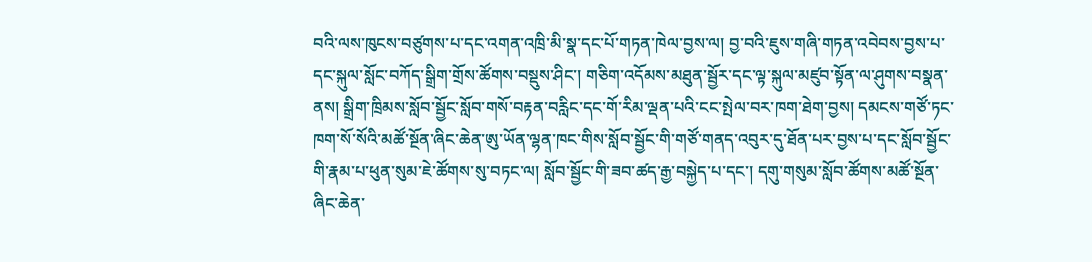བའི་ལས་ཁུངས་བཙུགས་པ་དང་འགན་འཁྲི་མི་སྣ་དང་པོ་གཏན་ཁེལ་བྱས་ལ། བྱ་བའི་ཇུས་གཞི་གཏན་འབེབས་བྱས་པ་དང་སྐུལ་སློང་བཀོད་སྒྲིག་གྲོས་ཚོགས་བསྡུས་ཤིང་། གཅིག་འདོམས་མཐུན་སྦྱོར་དང་ལྟ་སྐུལ་མཛུབ་སྟོན་ལ་ཤུགས་བསྣན་ནས། སྒྲིག་ཁྲིམས་སློབ་སྦྱོང་སློབ་གསོ་བརྟན་བརླིང་དང་གོ་རིམ་ལྡན་པའི་ངང་སྤེལ་བར་ཁག་ཐེག་བྱས། དམངས་གཙོ་ཏང་ཁག་སོ་སོའི་མཚོ་སྔོན་ཞིང་ཆེན་ཨུ་ཡོན་ལྷན་ཁང་གིས་སློབ་སྦྱོང་གི་གཙོ་གནད་འབུར་དུ་ཐོན་པར་བྱས་པ་དང་སློབ་སྦྱོང་གི་རྣམ་པ་ཕུན་སུམ་ཇེ་ཚོགས་སུ་བཏང་ལ། སློབ་སྦྱོང་གི་ཟབ་ཚད་རྒྱ་བསྐྱེད་པ་དང་། དགུ་གསུམ་སློབ་ཚོགས་མཚོ་སྔོན་ཞིང་ཆེན་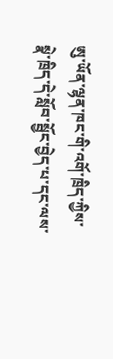ཨུ་ཡོན་ལྷན་ཁང་གི་འགོ་ཁྲིད་ཀྱིས་སྣེ་ཁྲིད་དེ་སློབ་སྦྱོང་བྱེད་པ་དང་ལས་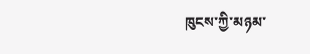ཁུངས་ཀྱི་མཉམ་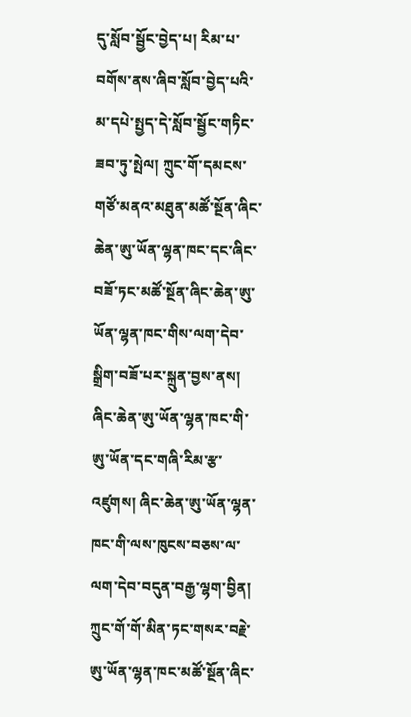དུ་སློབ་སྦྱོང་བྱེད་པ། རིམ་པ་བགོས་ནས་ཞིབ་སློབ་བྱེད་པའི་མ་དཔེ་སྤྱད་དེ་སློབ་སྦྱོང་གཏིང་ཟབ་ཏུ་སྤེལ། ཀྲུང་གོ་དམངས་གཙོ་མནའ་མཐུན་མཚོ་སྔོན་ཞིང་ཆེན་ཨུ་ཡོན་ལྷན་ཁང་དང་ཞིང་བཟོ་ཏང་མཚོ་སྔོན་ཞིང་ཆེན་ཨུ་ཡོན་ལྷན་ཁང་གིས་ལག་དེབ་སྒྲིག་བཟོ་པར་སྐྲུན་བྱས་ནས། ཞིང་ཆེན་ཨུ་ཡོན་ལྷན་ཁང་གི་ཨུ་ཡོན་དང་གཞི་རིམ་རྩ་འཛུགས། ཞིང་ཆེན་ཨུ་ཡོན་ལྷན་ཁང་གི་ལས་ཁུངས་བཅས་ལ་ལག་དེབ་བདུན་བརྒྱ་ལྷག་བྱིན། ཀྲུང་གོ་གོ་མིན་ཏང་གསར་བརྗེ་ཨུ་ཡོན་ལྷན་ཁང་མཚོ་སྔོན་ཞིང་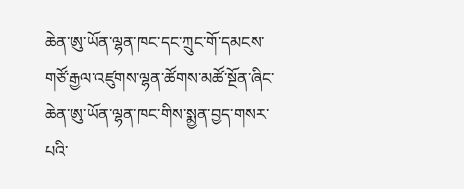ཆེན་ཨུ་ཡོན་ལྷན་ཁང་དང་ཀྲུང་གོ་དམངས་གཙོ་རྒྱལ་འཛུགས་ལྷན་ཚོགས་མཚོ་སྔོན་ཞིང་ཆེན་ཨུ་ཡོན་ལྷན་ཁང་གིས་སྨྱན་བྱད་གསར་པའི་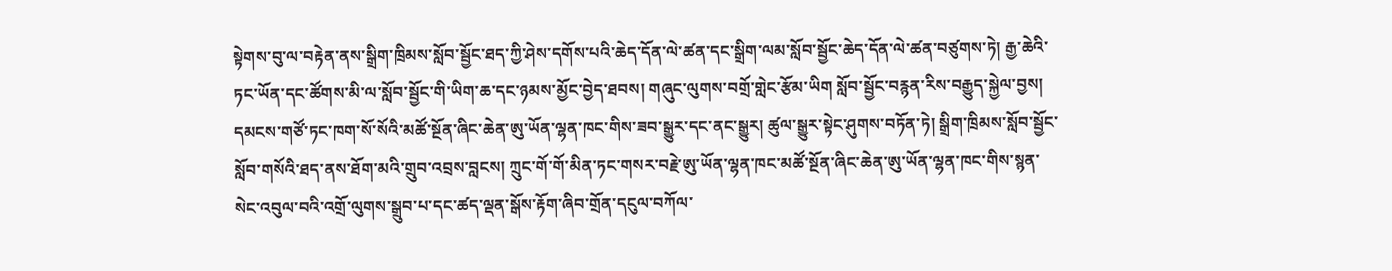སྟེགས་བུ་ལ་བརྟེན་ནས་སྒྲིག་ཁྲིམས་སློབ་སྦྱོང་ཐད་ཀྱི་ཤེས་དགོས་པའི་ཆེད་དོན་ལེ་ཚན་དང་སྒྲིག་ལམ་སློབ་སྦྱོང་ཆེད་དོན་ལེ་ཚན་བཙུགས་ཏེ། རྒྱ་ཆེའི་ཏང་ཡོན་དང་ཚོགས་མི་ལ་སློབ་སྦྱོང་གི་ཡིག་ཆ་དང་ཉམས་མྱོང་བྱེད་ཐབས། གཞུང་ལུགས་བགྲོ་གླེང་རྩོམ་ཡིག སློབ་སྦྱོང་བརྙན་རིས་བརྒྱུད་སྐྱེལ་བྱས། དམངས་གཙོ་ཏང་ཁག་སོ་སོའི་མཚོ་སྔོན་ཞིང་ཆེན་ཨུ་ཡོན་ལྷན་ཁང་གིས་ཟབ་སྒྱུར་དང་ནང་སྒྱུར། ཚུལ་སྒྱུར་སྟེང་ཤུགས་བཏོན་ཏེ། སྒྲིག་ཁྲིམས་སློབ་སྦྱོང་སློབ་གསོའི་ཐད་ནས་ཐོག་མའི་གྲུབ་འབྲས་བླངས། ཀྲུང་གོ་གོ་མིན་ཏང་གསར་བརྗེ་ཨུ་ཡོན་ལྷན་ཁང་མཚོ་སྔོན་ཞིང་ཆེན་ཨུ་ཡོན་ལྷན་ཁང་གིས་སྙན་སེང་འབུལ་བའི་འགྲོ་ལུགས་སྒྲུབ་པ་དང་ཚད་ལྡན་སྒོས་རྟོག་ཞིབ་གྲོན་དངུལ་བཀོལ་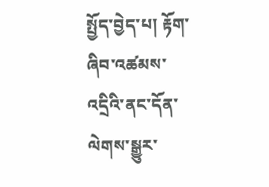སྤྱོད་བྱེད་པ། རྟོག་ཞིབ་འཚམས་འདྲིའི་ནང་དོན་ལེགས་སྒྱུར་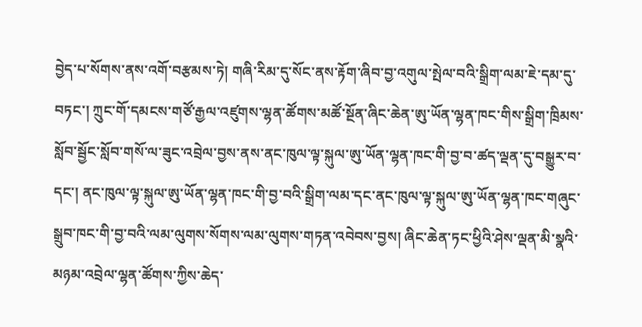བྱེད་པ་སོགས་ནས་འགོ་བརྩམས་ཏེ། གཞི་རིམ་དུ་སོང་ནས་རྟོག་ཞིབ་བྱ་འགུལ་སྤེལ་བའི་སྒྲིག་ལམ་ཇེ་དམ་དུ་བཏང་། ཀྲུང་གོ་དམངས་གཙོ་རྒྱལ་འཛུགས་ལྷན་ཚོགས་མཚོ་སྔོན་ཞིང་ཆེན་ཨུ་ཡོན་ལྷན་ཁང་གིས་སྒྲིག་ཁྲིམས་སློབ་སྦྱོང་སློབ་གསོ་ལ་ཟུང་འབྲེལ་བྱས་ནས་ནང་ཁུལ་ལྟ་སྐུལ་ཨུ་ཡོན་ལྷན་ཁང་གི་བྱ་བ་ཚད་ལྡན་དུ་བསྒྱུར་བ་དང་། ནང་ཁུལ་ལྟ་སྐུལ་ཨུ་ཡོན་ལྷན་ཁང་གི་བྱ་བའི་སྒྲིག་ལམ་དང་ནང་ཁུལ་ལྟ་སྐུལ་ཨུ་ཡོན་ལྷན་ཁང་གཞུང་སྒྲུབ་ཁང་གི་བྱ་བའི་ལམ་ལུགས་སོགས་ལམ་ལུགས་གཏན་འབེབས་བྱས། ཞིང་ཆེན་ཏང་ཕྱིའི་ཤེས་ལྡན་མི་སྣའི་མཉམ་འབྲེལ་ལྷན་ཚོགས་ཀྱིས་ཆེད་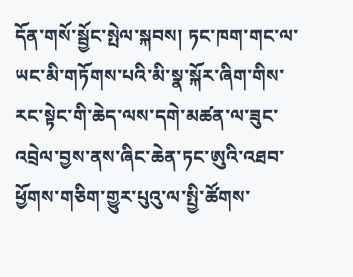དོན་གསོ་སྦྱོང་སྤེལ་སྐབས། ཏང་ཁག་གང་ལ་ཡང་མི་གཏོགས་པའི་མི་སྣ་སྐོར་ཞིག་གིས་རང་སྟེང་གི་ཆེད་ལས་དགེ་མཚན་ལ་ཟུང་འབྲེལ་བྱས་ནས་ཞིང་ཆེན་ཏང་ཨུའི་འཐབ་ཕྱོགས་གཅིག་གྱུར་པུའུ་ལ་སྤྱི་ཚོགས་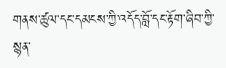གནས་ཚུལ་དང་དམངས་ཀྱི་འདོད་བློ་དང་རྟོག་ཞིབ་ཀྱི་སྙན་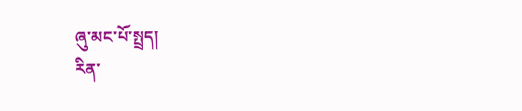ཞུ་མང་པོ་སྤྲད།
རིན་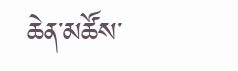ཆེན་མཚོས་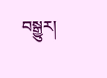བསྒྱུར།